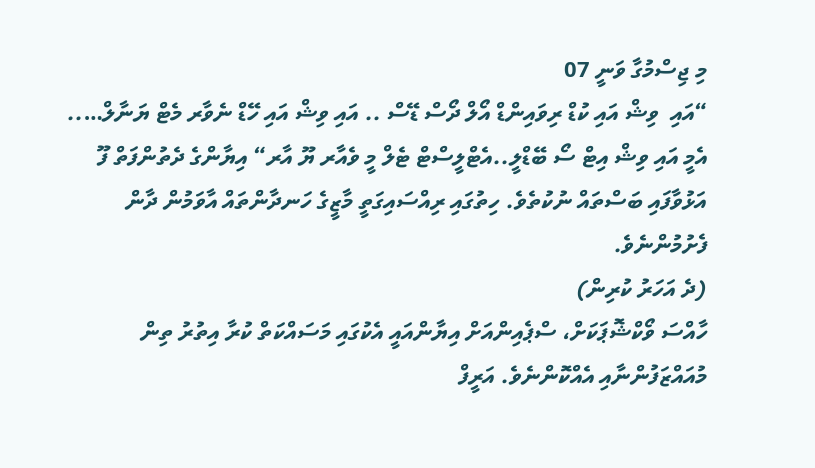މި ޖިސްމުގާ ވަނީ 07
“އައި  ވިޝް އައި ކުޑް ރިވައިންޑް އޯލް ދޯސް ޑޭސް .. އައި ވިޝް އައި ހޭޑް ނެވާރ މެޓް ޔަނާލް….. އެމީ އައި ވިޝް އިޓް ސޯ ބޭޑްލީ..އެޓްލީސްޓް ޓެލް މީ ވެއާރ ޔޫ އާރ“ އިޔާންގެ ދެތުންފަތް ފޫ އަޅުވާފައި ބަސްތައް ނުކުތެވެ. ހިތުގައި ރިއްސައިގަތީ މާޒީގެ ހަނދާންތައް އާވަމުން ދާން ފެށުމުންނެވެ.
(ދެ އަހަރު ކުރިން)
ހާއްސަ ވޯކްޝޮޕަކަށް، ސްޕެއިންއަށް އިޔާންއައީ އެކުގައި މަސައްކަތް ކުރާ އިތުރު ތިން މުއައްޒަފުންނާއި އެއްކޮންނެވެ. އަރީފް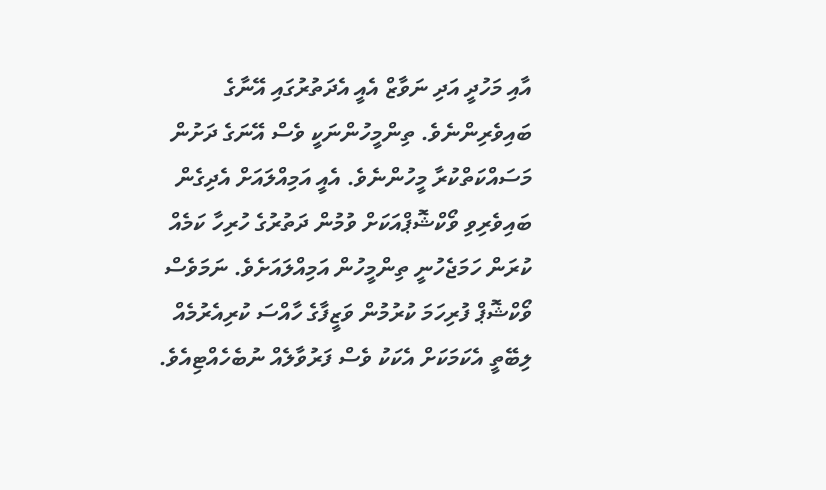އާއި މަހުދީ އަދި ނަވާޒް އެއީ އެދަތުރުގައި އޭނާގެ ބައިވެރިންނެވެ. ތިންމީހުންނަކީ ވެސް އޭނަގެ ދަށުން މަސައްކަތްކުރާ މީހުންނެވެ. އެއީ އަމިއްލައަށް އެދިގެން ބައިވެރިވި ވޯކްޝޮޕްއަކަށް ވުމުން ދަތުރުގެ ހުރިހާ ކަމެއް ކުރަން ހަމަޖެހުނީ ތިންމީހުން އަމިއްލައަށެވެ. ނަމަވެސް ވޯކްޝޮޕް ފުރިހަމަ ކުރުމުން ވަޒީފާގެ ހާއްސަ ކުރިއެރުމެއް ލިބޭތީ އެކަމަކަށް އެކަކު ވެސް ފަރުވާލެއް ނުބެހެއްޓިއެވެ.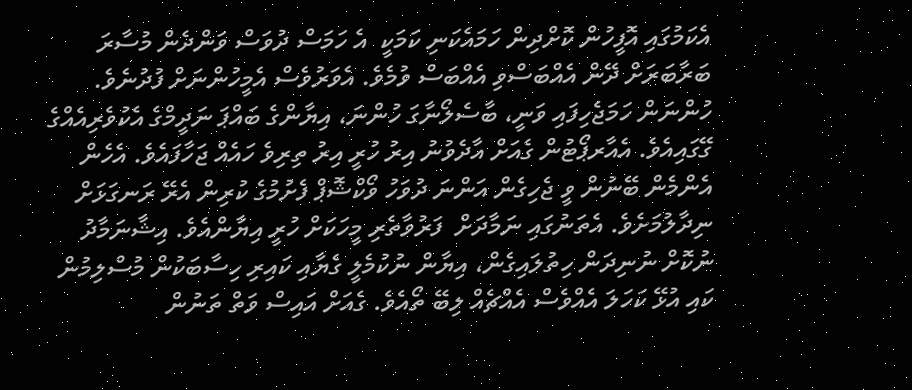އެކަމުގައި އޮފީހުން ކޮށްދިން ހަމައެކަނި ކަމަކީ  އެ ހަމަސް ދުވަސް ވަންދެން މުސާރަ ބަރާބަރަށް ދޭން އެއްބަސްވި އެއްބަސް ވުމެވެ. އެވަރުވެސް އެމީހުންނަށް ފުދުނެވެ.
ހުންނަން ހަމަޖެހިފައި ވަނީ، ބާސެލޯނާގަ ހުންނަ، އިޔާންގެ ބައްޕަ ނަދީމްގެ އެކުވެރިއެއްގެ ގޭގައިއެވެ. އެއާރޕޯޓުން ގެއަށް އާދެވުނު އިރު ހުރީ އިރު ތިރިވެ ހައެއް ޖަހާފައެވެ. އެހެން އެންމެން ބޭނުން ވީ ޖެހިގެން އަންނަ ދުވަހު ވޯކްޝޮޕް ފެށުމުގެ ކުރިން އެރޭ ރަނގަޅަށް ނިދާލުމަށެވެ. އެތަނުގައި ނަމާދަށް  ފަރުވާތެރި މީހަކަށް ހުރީ އިޔާންއެވެ. އިޝާނަމާދު ނުކޮށް ނުނިދަން ހިތުލައިގެން، އިޔާން ނުކުމެލީ ގެޔާއި ކައިރި ހިސާބަކުން މުސްލިމުން ކައި އުޅޭ ކަހަލަ އެއްވެސް އެއްޗެއް ލިބޭ ތޯއެވެ. ގެއަށް އައިސް ވަތް ތަނުން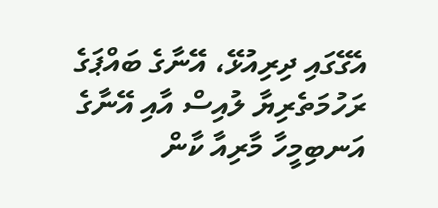އެގޭގައި ދިރިއުޅޭ، އޭނާގެ ބައްޕަގެ ރަހުމަތެރިޔާ ލުއިސް އާއި އޭނާގެ އަނބިމީހާ މާރިއާ ކާން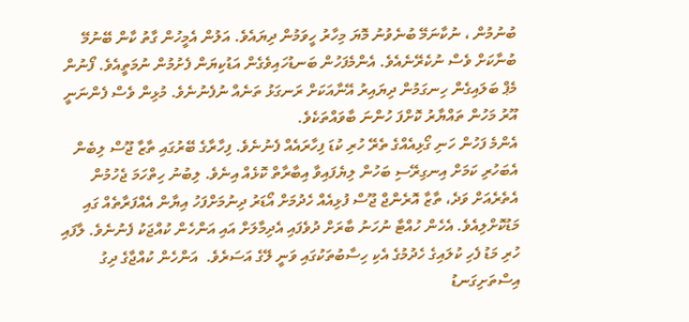ބުނުމުން ، ނުކާނަމޭ ބުނެވުނު މޮޔަ މިހާރު ހީވަމުން ދިޔައެވެ. އަލުން އެމީހުން ގާތު ކާން ބޭނުމޭ ބުނާކަށް ވެސް ނުކެރޭނެއެވެ. އެންމެފަހުން ބަނޑުހައިވެގެން އަޑުކިޔަން ފެށުމުން ނުމަތީއެވެ. ފޯނުން މެޕް ބަލައިގެން ހިނގަމުން ދިޔައިރު އޭނާއަކަށް ރަނގަޅު ތަނެއް ނުފެނުނެވެ. މުޅިން ވެސް ފެންނަނީ އޫރު މަހުން ތައްޔާރު ކޮށްފަ ހުންނަ ބާވައްތަކެވެ.
އެންމެ ފަހުން ހަނި ގޯޅިއެއްގެ ތެރޭ ހުރި ކުޑަ ފިހާރައެއް ފެނުނެވެ. ފިހާރާގެ ބޭރުގައި ތާޒާ ޖޫސް ލިބެން އެބަހުރި ކަމަށް އިނގިރޭސި ބަހުން ލިޔެފައިވާ އިބާރާތް ކޮޅެއް އިނެވެ. ލިބުނު ހިތްހަމަ ޖެހުމުން އެތެރެއަށް ވަދެ، ތާޒާ އޮރެންޖް ޖޫސް ފުޅިއެއް ހެދުމަށް އޯޑަރު ދިނުމަށްފަހު އިޔާން އެއްފަރާތެއް ގައި މަޑުކޮށްލިއެވެ. އެހެން ހުއްޓާ ނުހަނު ބާރަށް ދުވެފައި އެދިމާލަށް އައި އަންހެން ކުއްޖަކު ފެނުނެވެ. ލާފައި ހުރި މަޑު ފެހި ކުލައިގެ ހެދުމުގެ އެކި ހިސާބުތަކުގައި ވަނީ ލޭގެ އަސަރެވެ.  އަންހެން ކުއްޖާގެ ދިގު އިސްތަށިގަނޑު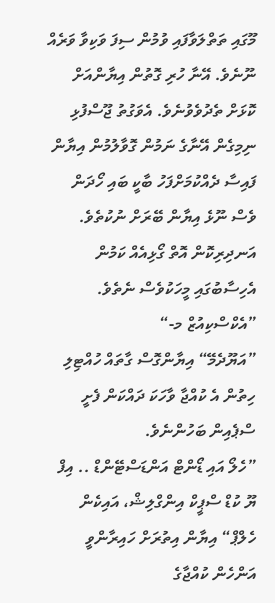މޫގައި ތަތްލަވާފައި ވުމުން ސިފަ ވަކިވާ ވަރެއް ނޫނެވެ. އޭނާ ހުރި ގޮތުން އިޔާންއަށް ކޮޅަށް ތެދުވެވުނެވެ. އެވަގުތު ޖޫސްފުޅި ނިމިގެން އޭނާގެ ނަމުން ގޮވާލުމުން އިޔާން ފައިސާ ދެއްކުމަށްފަހު ބާކީ ބައި ހޯދަން ވެސް ނޫޅެ އިޔާން ބޭރަށް ނުކުތެވެ. އަނދިރިކޮން އޮތް ގޯޅިއެއް ކަމުން އެހިސާބުގައި މީހަކުވެސް ނެތެވެ.
”އެކްސްކިއުޒް މ-“
”އަޔޫދެމޭ“ އިޔާންގޮސް ގާތައް ހުއްޓިލި ހިތުން އެ ކުއްޖާ ވާހަކަ ދައްކަން ފެށީ ސްޕެއިން ބަހުންނެވެ.
”ހެލޯ އައި ޑޯންޓް އަންޑަސްޓޭންޑް .. އިފް ޔޫ ކުޑް ސްޕީކް އިންގްލިޝް، އައިކެން ހެލްޕް“ އިޔާން އިތުރަށް ހައިރާންވީ އަންހެން ކުއްޖާގެ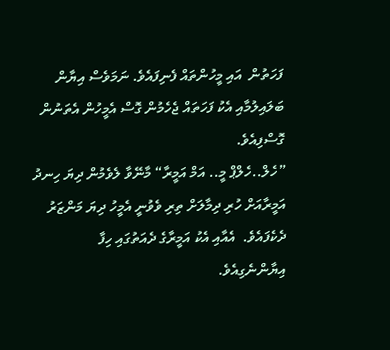ފަހަތުން  އައި މީހުންތައް ފެނިފައެވެ. ނަމަވެސް އިޔާން ބަލައިލުމާއި އެކު ފަހަތައް ޖެހެމުން ގޮސް އެމީހުން އެތަނުން ގޮސްފިއެވެ.
”ހެލް..ހެލްޕް މީ.. އަމް އަމީރާ“ މާނޭވާ ލެވެމުން ދިޔަ ހިނދު އަމީރާއަށް ހުރި ދިމާލަށް ތިރި ވެވުނީ އެމީހު ދިޔަ މަންޒަރު ދެކެފައެވެ.  އެއާއި އެކު އަމީރާގެ ދެއަތުގައި ހިފާ އިޔާންނެގިއެވެ.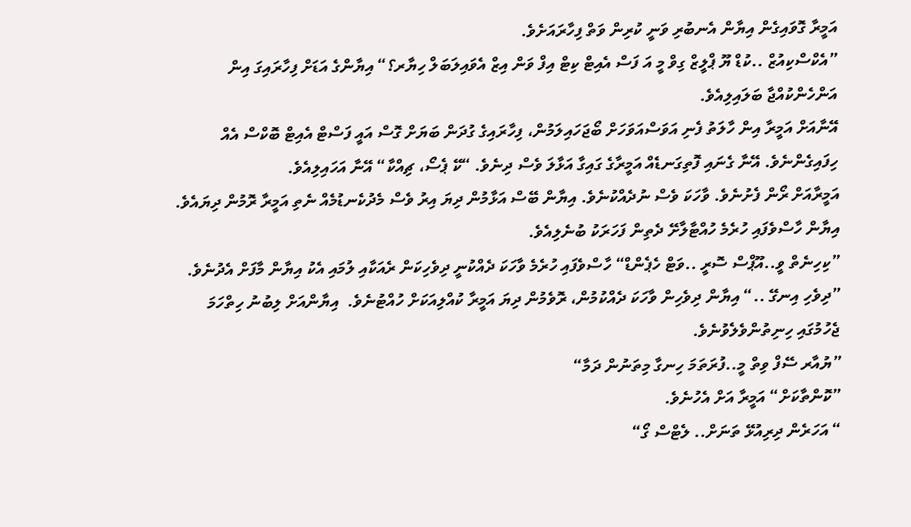އަމީރާ ގޮވައިގެން އިޔާން އެނބުރި ވަނީ ކުރިން ވަތް ފިހާރައަށެވެ.
”އެކްސްކިއުޒް ..ކުޑް ޔޫ ޕްލީޒް ގިވް މީ އަ ފަސް އެއިޓް ކިޓް އިފް ވަން އިޒް އެވައިލަބަލް ހިޔާރ؟“ އިޔާންގެ އަޑަށް ފިހާރައިގަ އިން އަންހެންކުއްޖާ ބަލައިލިއެވެ.
އޭނާއަށް އަމީރާ އިން ހާލަތު ފެނި އަވަސްއަވަހަށް ބޯޖަހައިލަމުން، ފިހާރައިގެ ގުދަން ބަޔަށް ގޮސް އައީ ފަސްޓް އެއިޓް ބޮކްސް އެއް ހިފައިގެންނެވެ. އޭނާ ގެނައި ފޮތިގަނޑެއް އަމީރާގެ ގައިގާ އަޅާލަ ވެސް ދިނެވެ. “ކޭ ޕެސޯ، ޗިއްކާ“ އޭނާ އަހައިލިއެވެ.
އަމީރާއަށް ރޯން ފެށުނެވެ. ވާހަކަ ވެސް ނުދެއްކުނެވެ. އިޔާން ބޭސް އަޅާމުން ދިޔަ އިރު ވެސް މެދުކެނޑުމެއް ނެތި އަމީރާ ރޮމުން ދިޔައެވެ. އިޔާން ހާސްވެފައި ހުރެމެ ހުއްޓާލާށޭ ދެތިން ފަހަރަކު ބުނެލިއެވެ.
”ކިހިނެތް ވީ..އޫޕްސް ސޮރީ ..ވަޓް ހެޕެންޑް“ ހާސްވެފައި ހުރެމެ ވާހަކަ ދެއްކުނީ ދިވެހިކަން ރެއަކާއި ލުމައި އެކު އިޔާން މާފަށް އެދުނެވެ.
”ދިވެހި އިނގޭ ..“ އިޔާން ދިވެހިން ވާހަކަ ދެއްކުމުން، ރޮވެމުން ދިޔަ އަމީރާ ކުއްލިއަކަށް ހުއްޓުނެވެ.  އިޔާންއަށް ލިބުނު ހިތްހަމަ ޖެހުމުގައި ހިނިތުންވެލެވުނެވެ.
”ޔުއާރ ސޭފް ވިތް މީ..ފުރަތަމަ ހިނގާ މިތަނުން ދަމާ“
”ކޮންތާކަށް“ އަމީރާ އަށް އެހުނެވެ.
“ އަހަރެން ދިރިއުޅޭ ތަނަށް.. ލެޓްސް ގޯ“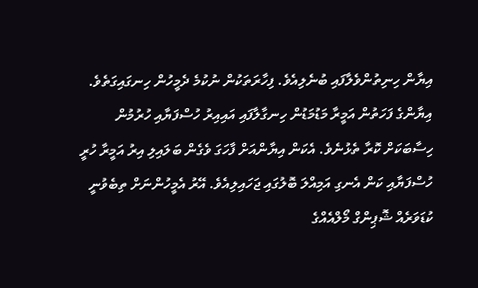އިޔާން ހިނިތުންވެލާފައި ބުނެލިއެވެ. ފިހާރަތަކުން ނުކުމެ ދެމީހުން ހިނގައިގަތެވެ. އިޔާންގެ ފަހަތުން އަމީރާ މަޑުމަޑުން ހިނގާލާފައި އައިއިރު ހުސްފަޔާއި ހުރުމުން ހިސާބަކަށް ކޮރާ ތެޅުނެވެ. އެކަން އިޔާންއަށް ފާހަގަ ވެގެން ބަލައިލި އިރު އަމީރާ ހުރީ ހުސްފަޔާއި ކަން އެނގި އަމިއްލަ ބޮލުގައި ޖަހައިލިއެވެ. އޭރު އެމީހުންނަށް ތިބެވުނީ ކުޑަވަރެއް ޝޮޕިންގް މޯލްއެއްގެ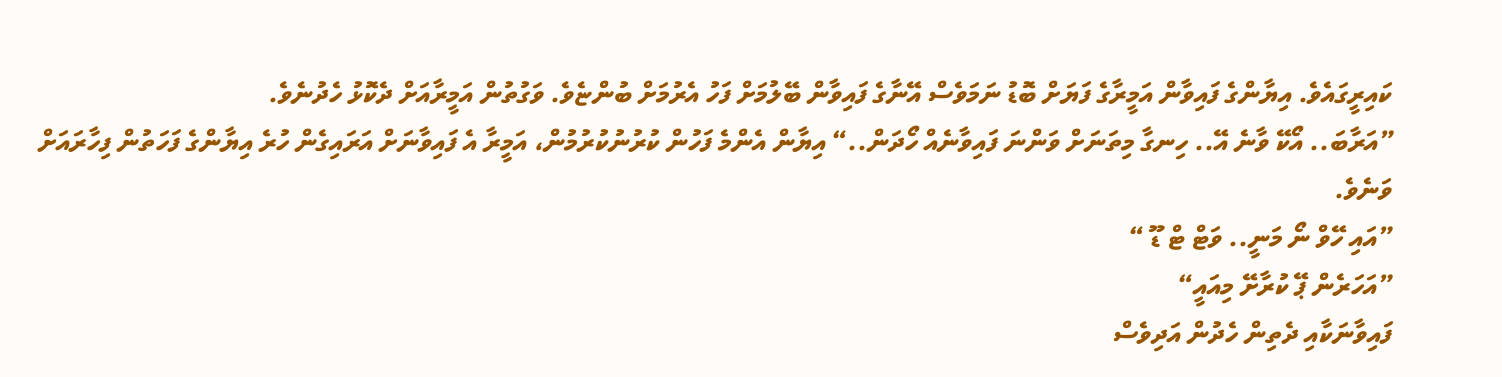ކައިރީގައެވެ. އިޔާންގެ ފައިވާން އަމީރާގެ ފަޔަށް ބޮޑު ނަމަވެސް އޭނާގެ ފައިވާން ބޭލުމަށް ފަހު އެރުމަށް ބުންޏެވެ. ވަގުތުން އަމީރާއަށް ދެކޮޅު ހެދުނެވެ.
”އަރާބަ.. އޯކޭ ވާނެ އޭ.. ހިނގާ މިތަނަށް ވަންނަ ފައިވާނެއް ހޯދަން..“ އިޔާން އެންމެ ފަހުން ކުރުނުކުރުމުން، އަމީރާ އެ ފައިވާނަށް އަރައިގެން ހުރެ އިޔާންގެ ފަހަތުން ފިހާރައަށް ވަނެވެ.
”އައި ހޭވް ނޯ މަނީ.. ވަޓް ޓް ޑޫ “
”އަހަރެން ޕޭ ކުރާށޭ މިއައީ“
ފައިވާނަކާއި ދެތިން ހެދުން އަދިވެސް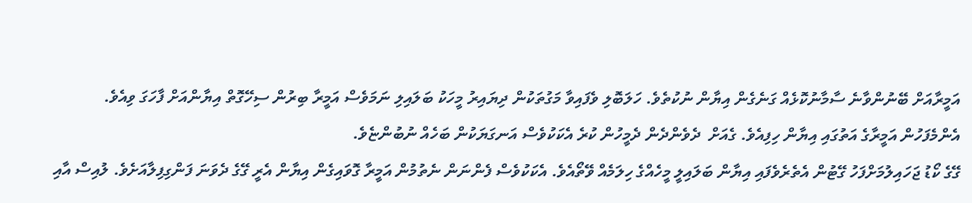އަމީރާއަށް ބޭނުންވާނެ ސާމާނުކޮޅެއް ގަނެގެން އިޔާން ނުކުތެވެ. ހަލަބޮލި ވެފައިވާ މަގުތަކުން ދިޔައިރު މީހަކު ބަލައިލި ނަމަވެސް އަމީރާ ބިރުން ސިހޭގޮތް އިޔާންއަށް ފާހަގަ ވިއެވެ. އެންމެފަހުން އަމީރާގެ އަތުގައި އިޔާން ހިފިއެވެ. ގެއަށް  ދެވެންދެން ދެމީހުން ކުރެ އެކަކުވެސް އަނގަޔަކުން ބަހެއް ނުބުންޏެވެ.
ގޭގެ ކޯޑު ޖަހައިލުމަށްފަހު ގޭޓުން އެތެރެވެފައި އިޔާން ބަލައިލީ މީހެއްގެ ހިލަމެއް ވޭތޯއެވެ. އެކަކުވެސް ފެންނަން ނެތުމުން އަމީރާ ގޮވައިގެން އިޔާން އެރީ ގޭގެ ދެވަނަ ފަންގިފިލާއަށެވެ. ލުއިސް އާއި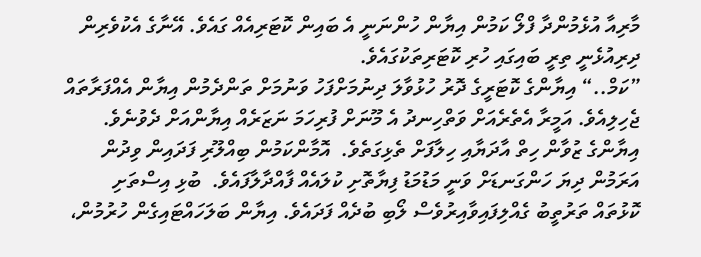މާރިއާ އުޅެމުންދާ ފްލޯ ކަމުން އިޔާން ހުންނަނީ އެ ބައިން ކޮޓަރިއެއް ގައެވެ. އޭނާގެ އެކުވެރިން ދިރިއުޅެނީ ތިރީ ބައިގައި ހުރި ކޮޓަރިތަކުގައެވެ.
”ކަމް..“ އިޔާންގެ ކޮޓަރީގެ ދޮރު ހުޅުވާލަ ދިނުމަށްފަހު ވަނުމަށް ތަންދެމުން އިޔާން އެއްފަރާތައް ޖެހިލިއެވެ. އަމީރާ އެތެރެއަށް ވަތްހިނދު އެ މޫނަށް ފުރިހަމަ ނަޒަރެއް އިޔާންއަށް ދެވުނެވެ. އިޔާންގެ ޒުވާން ހިތް އާދަޔާއި ހިލާފަށް ތެޅިގަތެވެ.  އޮމާންކަމުން ބިއްލޫރި ފަދައިން ވިދުން އަރަމުން ދިޔަ ހަންގަނޑަށް ވަނީ މަޑުމަޑު ފިޔާތޮށި ކުލައެއް ފާއްދާލާފައެވެ.  ބުޅި އިސްތަށި ކޮޅުތައް ތަރުތީބު ގެއްލިފައިވާއިރުވެސް ލޯބި ބުދެއް ފަދައެވެ. އިޔާން ބަލަހައްޓައިގެން ހުރުމުން،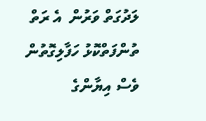ލަދުގަތް ވަރުން  އެ ރަތް ތުންފަތްކޮޅު ހަފާލިގޮތުން ވެސް އިޔާންގެ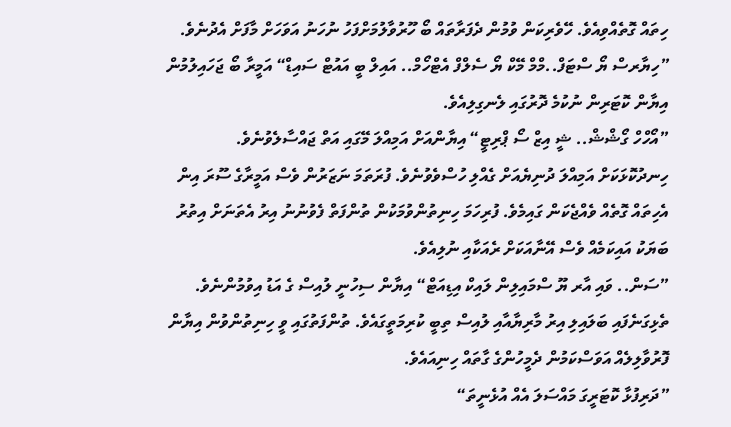ހިތައް ގޮތެއްވިއެވެ. ހޭވެރިކަން ވުމުން ދެފަރާތައް ބޯ ހޫރުވާލުމަށްފަހު ނުހަނު އަވަހަށް މާފަށް އެދުނެވެ.
”ހިޔާރސް ޔޯ ސްޓަފް..މްމް މޭކް ޔޯ ސެލްފް އެޓްހޯމް.. އައިލް ބީ އައުޓް ސައިޑް“ އަމީރާ ބޯ ޖަހައިލުމުން އިޔާން ކޮޓަރިން ނުކުމެ ދޮރުގައި ލެނގިލިއެވެ.
”އޯހްހް ގޯޝްޝް.. ޝީ އިޒް ސޯ ޕްރިޓީ“ އިޔާންއަށް އަމިއްލަ މޭގައި އަތް ޖައްސާލެވުނެވެ. ހިނދުކޮޅަކަށް އަމިއްލަ ދުނިޔެއަށް ގެއްލި ހުސްވެވުނެވެ. ފުރަތަމަ ނަޒަރުން ވެސް އަމީރާގެ ސޫރަ އިން އެހިތައް ގޮތެއް ވެއްޖެކަން ގައިމެވެ. ފުރިހަމަ ހިނިތުންވުމަކުން ތުންފަތް ފެވުނުނު އިރު އެތަނަށް އިތުރު ބަޔަކު އައިކަމެއް ވެސް އޭނާއަކަށް ރެއަކާއި ނުލިއެވެ.
”ސަން.. ވައި އާރ ޔޫ ސްމައިލިން ލައިކް އިޑިއަޓް“ އިޔާން ސިހުނީ ލުއިސް ގެ އަޑު އިވުމުންނެވެ. ތެޅިގަނެފައި ބަލައިލި އިރު މާރިޔާއާއި ލުއިސް ތިބީ ކުރިމަތީގައެވެ. ތުންފަތުގައި ވީ ހިނިތުންވުން އިޔާން ފޮރުވާލިލެއް އަވަސްކަމުން ދެމީހުންގެ ގާތައް ހިނިއައެވެ.
”ދަރިފުޅާ ކޮޓަރީގަ މައްސަލަ އެއް އުޅެނީތަ“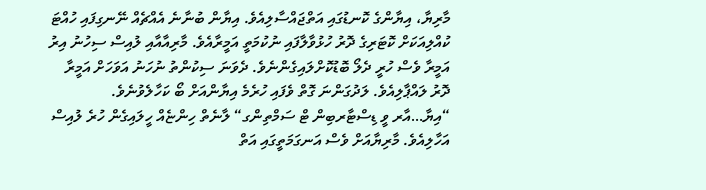މާރިޔާ، އިޔާންގެ ކޮނޑުގައި އަތްޖައްސާލިއެވެ. އިޔާން ބުނާނެ އެއްޗެއް ނޭނގިފައި ހުއްޓަ ކުއްލިއަކަށް ކޮޓަރިގެ ދޮރު ހުޅުވާލާފައި ނުކުމަތީ އަމީރާއެވެ. މާރިއާއާއި ލުއިސް ސިހުނު އިރު އަމީރާ ވެސް ހުރީ ދެލޯ ބޮޑުކޮށްލައިގެންނެވެ. ދެވަނަ ސިކުންތު ނުހަނު އަވަހަށް އަމީރާ ދޮރު ލައްޕާލިއެވެ. ލަދުގަންނަ ގޮތް ވެފައި ހުރެމެ އިޔާންއަށް ބޯ ކަހާލެވުނެވެ.
“އިޔާ…އާރ ވީ ޑިސްޓާރބިން ޓް ސަމްތިންގ“ ލާނެތް ހިންޏެއް ހީލައިގެން ހުރެ ލުއިސް އަހާލިއެވެ. މާރިޔާއަށް ވެސް އަނގަމަތީގައި އަތް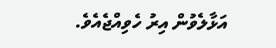އަޅާލެވުން އިރު ހެވިއްޖެއެވެ.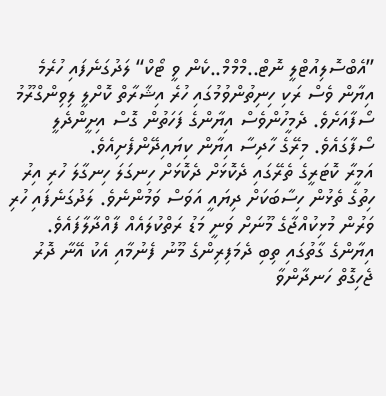”އެބްސޮލިއުޓްލީ ނޮޓް..މްމްމް..ކެން ވީ ޓޯކް“ ލަދުގަނެފައި ހުރެމެ އިޔާން ވެސް ރަކި ހިނިތުންވުމުގައި ހުރެ އިޝާރާތް ކޮށްލީ ލިވިންގްރޫމު ސޯފާއަށެވެ. ދެމީހުންވެސް އިޔާންގެ ފަހަތުން ގޮސް އިށީންދެލީ ސޯފާގައެވެ. މިރޭގެ ހާދިސާ އިޔާން ކިޔައިދޭންފެށިއެވެ.
އަމީރާ ކޮޓަރީގެ ތެރޭގައި ދެކޮޅަށް ދެކޮޅަށް ހިނގަލަ ހިނގާލަ ހުރި އިރު ހިތުގެ ތެޅުން ހިސާބަކަށް ދިޔައީ އަވަސް ވަމުންނެވެ. ލަދުގަނެފައި ހުރި ވަރުން މުޅިކުއްޖާގެ މޫނަށް ވަނީ މަޑު ރަތްކުލައެއް ފާއްދާލާފައެވެ. އިޔާންގެ ގާތުގައި ތިބި ދެމަފިރިންގެ މޫނު ފެނުމާއި އެކު އޭނާ ދޮރު ޖެހިގޮތް ހަނދާންވާ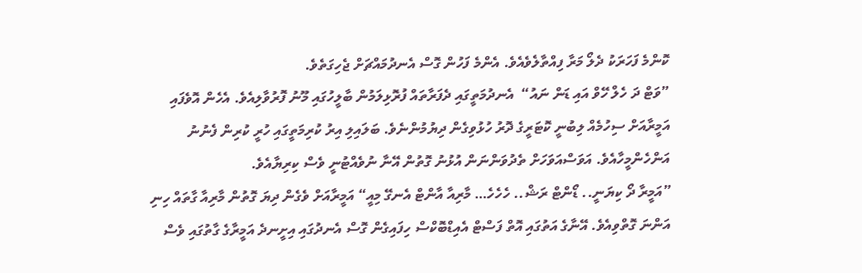ކޮންމެ ފަހަރަކު ދެލޯ މަރާ ފިއްތާލެވެއެވެ. އެންމެ ފަހުން ގޮސް އެނދުމައްޗަށް ޖެހިގަތެވެ.
”ވަޓް ދަ ހެލް ހޭވް އައި ޑަން ނައު“  އެނދުމަތީގައި ދެފަރާތައް ފުރޮޅިލަމުން ބާލީހުގައި މޫނު ފޮރުވާލިއެވެ. އެހެން އޮވެފައި އަމީރާއަށް ސިހުމެއް ލިބުނީ ކޮޓަރީގެ ދޮރު ހުޅުވިގެން ދިޔުމުންނެވެ. ބަލައިލި އިރު ކުރިމަތީގައި ހުރީ ކުރިން ފެނުނު އަންހެންމީހާއެވެ. އަވަސްއަވަހަށް ތެދުވަންނަން އުޅުނު ގޮތުން އޭނާ ނުވެއްޓުނީ ވެސް ކިރިޔާއެވެ.
”އަމީރާ ދޯ ކިޔަނީ.. ޑޯންޓް ރަޝް.. ހެހެހެ… މާރިއާ އާންޓް އެނގޭ މިއީ“ އަމީރާއަށް ވެގެން ދިޔަ ގޮތުން މާރިއާ ގާތައް ހިނި އަންނަ ގޮތްވިއެވެ. އޭނާގެ އަތުގައި އޮތް ފަސްޓް އެއިޑްބޮކްސް ހިފައިގެން ގޮސް އެނދުގައި އިށީނދެ އަމީރާގެ ގާތުގައި ވެސް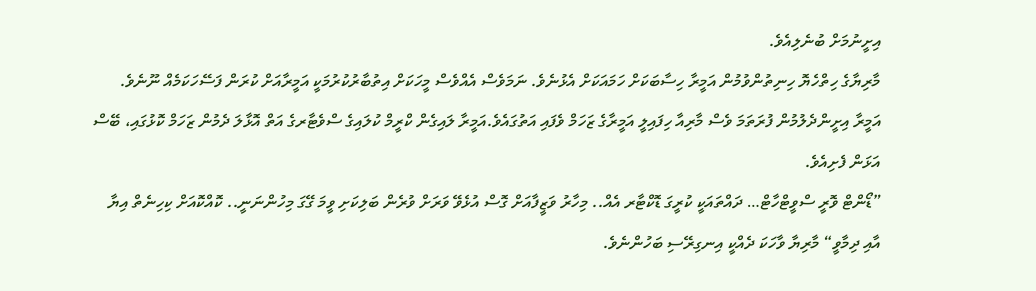އިށީނުމަށް ބުނެލިއެވެ.
މާރިޔާގެ ހިތްހެޔޮ ހިނިތުންވުމުން އަމީރާ ހިސާބަކަށް ހަމައަކަށް އެޅުނެވެ. ނަމަވެސް އެއްވެސް މީހަކަށް އިތުބާރުކުރުމަކީ އަމީރާއަށް ކުރަން ފަސޭހަކަމެއް ނޫނެވެ. އަމީރާ އިށީންދެލުމުން ފުރަތަމަ ވެސް މާރިއާ ހިފައިލީ އަމީރާގެ ޒަހަމް ވެފައި އަތުގައެވެ.އަމީރާ ލައިގެން ކްރީމް ކުލައިގެ ސްވެޓާރގެ އަތް އޮޅާލަ ދެމުން ޒަހަމް ކޮޅުގައި، ބޭސް އަޅަން ފެށިއެވެ.
”ޑޯންޓް ވޮރީ ސްވީޓްހާޓް… ދައްތައަކީ ކުރީގަ ޑޮކްޓާރ އެއް.. މިހާރު ވަޒީފާއަށް ގޮސް އުޅެވޭ ވަރަށް ވުރެން ބަލިކަށި ވީމަ ގޭގަ މިހުންނަނީ.. ކޮއްކޮއަށް ކިހިނެތް އިޔާ އާއި ދިމާވީ“ މާރިޔާ ވާހަކަ ދެއްކީ އިނގިރޭސި ބަހުންނެވެ.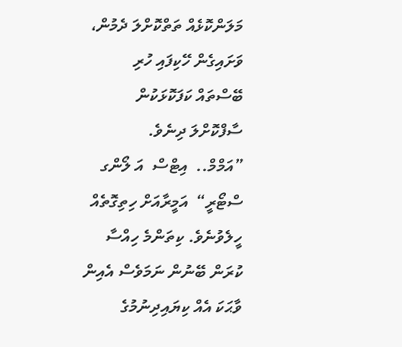މަލަންކޮޅެއް ތަތްކޮށްލަ ދެމުން، ވަށައިގެން ހޭކިފައި ހުރި ބޭސްތައް ކަފަކޮޅަކުން ސާފްކޮށްލަ ދިނެވެ.
”އަމްމް..  އިޓްސް  އަ ލޯންގ ސްޓޯރީ“  އަމީރާއަށް ހިތިގޮތެއް ހީލެވުނެވެ. ކިތަންމެ ހިއްސާ ކުރަން ބޭނުން ނަމަވެސް އެއިން ވާޙަކަ އެއް ކިޔައިދިނުމުގެ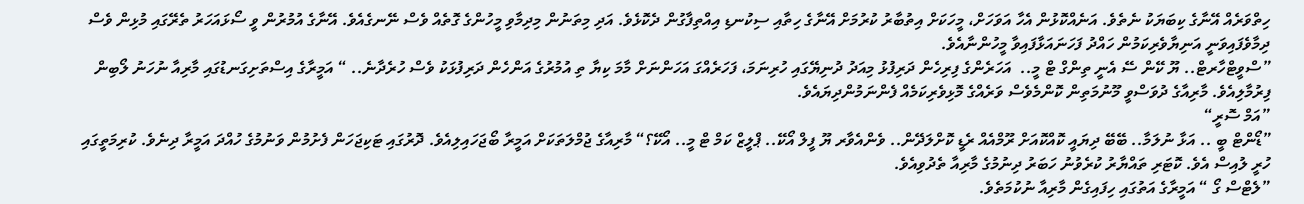ހިތްވަރެއް އޭނާގެ ކިބަޔަކު ނެތެވެ. އަނެއްކޮޅުން އެހާ އަވަހަށް، މީހަކަށް އިތުބާރު ކުރުމަށް އޭނާގެ ހިތާއި ސިކުނޑި އިއްތިފާގުން ދެކޮޅެވެ. އަދި މިތަނުން މިދިމާވި މީހުންގެ ގޮތެއް ވެސް ނޭނގެއެވެ. އޭނާގެ އުމުރުން ވީ ސޯޅައަހަރު ތެރޭގައި މުޅިން ވެސް ދިމާވެފައިވަނީ އަނިޔާވެރިކަމުން ހައްދު ފަހަނައަޅާފައިވާ މީހުންނާއެވެ.
”ސްވީޓްހާރޓް.. ޔޫ ކޭން ސޭ އެނީ ތިންގް ޓް މީ..  އަހަރެންގެ ފިރިހެން ދަރިފުޅު މިއަދު ދުނިޔޭގައި ހުރިނަމަ، ފަހަރެއްގަ އަހަންނަށް މާމަ ކިޔާ ތި އުމުރުގެ އަންހެން ދަރިފުޅަކު ވެސް ހުރެދާނެ.. “ އަމީރާގެ އިސްތަށިގަނޑުގައި މާރިއާ ނުހަނު ލޯބިން ފިރުމާލިއެވެ. މާރިއާގެ ދުވަސްވީ މޫނުމަތިން ކޮންމެވެސް ވަރެއްގެ މޮޅިވެރިކަމެއް ފެންނަމުންދިޔައެވެ.
”އަމް ސޮރީ“
”ޑޯންޓް ބީ .. އަޅާ ނުލަމާ.. ބޭބޭ ދިޔައީ ކޮއްކޮއަށް ރޫމްއެއް ރެޑީ ކޮށްލަދޭން.. ވެންއެވާރ ޔޫ ފީލް އޯކޭ.. ޕްލީޒް ކަމް ޓް މީ.. އޯކޭ؟“ މާރިއާގެ ޖުމްލަތަކަށް އަމީރާ ބޯޖަހައިލިއެވެ. ދޮރުގައި ޓަކިޖަހަން ފެށުމުން ވަނުމުގެ ހުއްދަ އަމީރާ ދިނެވެ. ކުރިމަތީގައި ހުރީ ލުއިސް އެވެ. ކޮޓަރި ތައްޔާރު ކުރެވުނު ހަބަރު ދިނުމުގެ މާރިއާ ތެދުވިއެވެ.
”ލެޓްސް ގޯ “ އަމީރާގެ އަތުގައި ހިފައިގެން މާރިއާ ނުކުމަތެވެ.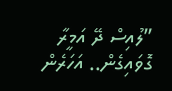”ލުއިސް ދޭ އަމީރާ ގޮވައިގެން.. އަހަރެން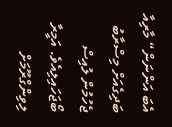އެބަ އަންނަން“ މާރިއާ ބަދިގެއަށް މިސްރާބު ޖެހުމުން ލުއިސް ބޯޖަހައިލިއެވެ. އަމީރާ ލިވިންގްރޫމަށް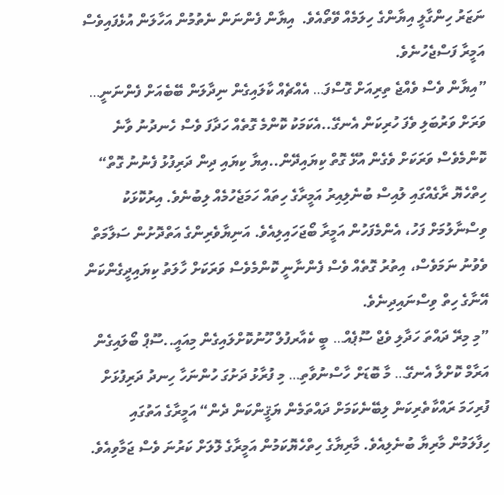ނަޒަރު ހިންގާލީ އިޔާންގެ ހިލަމެއް ވޭތޯއެވެ.  އިޔާން ފެންނަން ނެތުމުން އަހާލަން އުޅެފައިވެސް އަމީރާ ފަސްޖެހުނެވެ.
”އިޔާން ވެސް ވެއްޖެ ތިރިއަށް ގޮސްފަ… އެއްޗެއް ކާލައިގެން ނިދާލަން ބޭބެއަށް ފެންނަނީ… ވަރަށް ވަރުބަލި ވެފަ ހުރިކަން އެނގޭ..އެކަމަކު ކޮންމެ ގޮތެއް ހަދާފަ ވެސް ހެނދުނު ވާނެ ކޮންމެވެސް ވަރަކަށް ވެގެން އުޅޭ ގޮތް ކިޔައިދޭން..އިޔާ ކިޔައި ދިން ދަރިފުޅު ފެނުނު ގޮތް“ ހިތްހެޔޮ ރާގެއްގައި ލުއިސް ބުނެލިއިރު އަމީރާގެ ހިތައް ހަމަޖެހުމެއް ލިބުނެވެ. އިރުކޮޅަކު ވިސްނާލުމަށް ފަހު، އެންމެފަހުން އަމީރާ ބޯޖަހައިލިއެވެ. އަނިޔާވެރިންގެ އަތްދޮށުން ސަލާމަތް ވެވުނު ނަމަވެސް، އިތުރު ގޮތެއް ވެސް ފެންނާނީ ކޮންމެވެސް ވަރަކަށް ހާލަތު ކިޔައިދީގެންކަން އޭނާގެ ހިތް ވިސްނައިދިނެވެ.
”މި މިރޭ ދައްތަ ހަދާލި ވެޖް ސޫޕެއް… ބީ ކެއާރފުލް ހޫނުކޮށްލައިގެން މިއައީ..ސޫޕް ބޯލައިގެން އަރާމް ކޮށްލާ އެނގޭ… މާ ބޮޑަށް ހާސްނުވާތި… މި ފުރާޅު ދަށުގަ ހުންނަހާ ހިނދު ދަރިފުޅަށް ފުރިހަމަ ރައްކާތެރިކަން ލިބޭނެކަމަށް ދައްތަމެން ޔަޤީންކަން ދެން“ އަމީރާގެ އަތުގައި ހިފާލަމުން މާރިޔާ ބުނެލިއެވެ. މާރިޔާގެ ހިތްހެޔޮކަމުން އަމީރާގެ ލޮލަށް ކަރުނަ ވެސް ޖަމާވިއެވެ.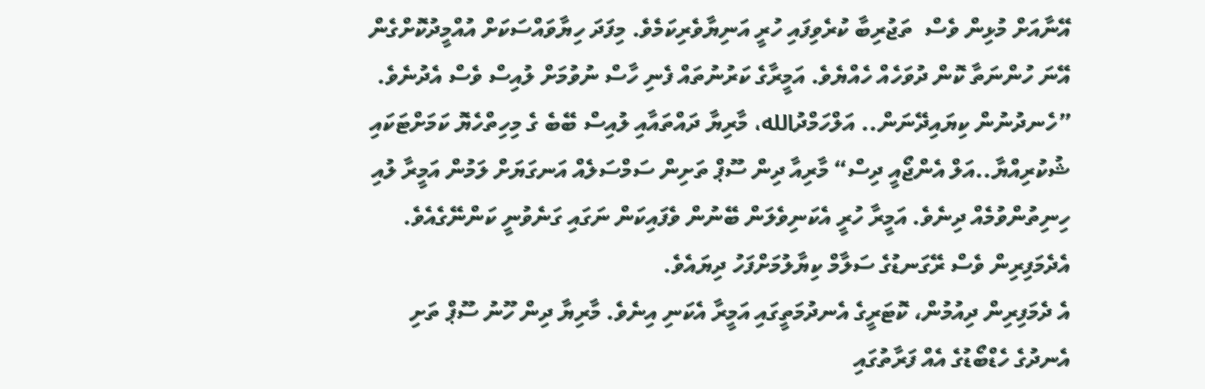އޭނާއަށް މުޅިން ވެސް  ތަޖުރިބާ ކުރެވިފައި ހުރީ އަނިޔާވެރިކަމެވެ. މިފަދަ ހިޔާވައްސަކަށް އުއްމީދުކޮށްގެން އޭނަ ހުންނަތާ ކޮން ދުވަހެއް ހެއްޔެވެ. އަމީރާގެ ކަރުނުތައް ފެނި ހާސް ނުވުމަށް ލުއިސް ވެސް އެދުނެވެ.
”ހެނދުނުން ކިޔައިދޭނަން.. އަލްހަމްދުالله، މާރިޔާ ދައްތައާއި ލުއިސް ބޭބެ ގެ މިހިތްހެޔޮ ކަމަށްޓަކައި ޝުކުރިއްޔާ..އަލް އެންޖޯއީ ދިސް“ މާރިއާ ދިން ސޫޕް ތަށިން ސަމްސަލެއް އަނގަޔަށް ލަމުން އަމީރާ ލުއި ހިނިތުންވުމެއް ދިނެވެ. އަމީރާ ހުރީ އެކަނިވެލަން ބޭނުން ވެފައިކަން ނަގައި ގަނެވުނީ ކަންނޭގެއެވެ. އެދެމަފިރިން ވެސް ރޭގަނޑުގެ ސަލާމް ކިޔާލުމަށްފަހު ދިޔައެވެ.
އެ ދެމަފިރިން ދިއުމުން، ކޮޓަރީގެ އެނދުމަތީގައި އަމީރާ އެކަނި އިނެވެ. މާރިޔާ ދިން ހޫނު ސޫޕް ތަށި އެނދުގެ ހެޑްބޯޑުގެ އެއް ފަރާތުގައި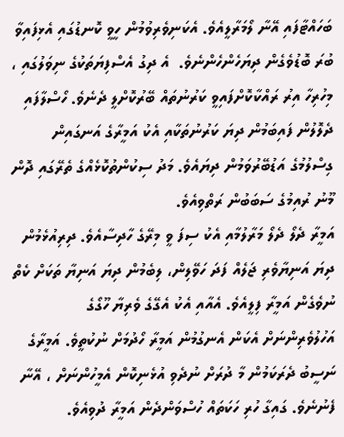ބަހައްޓާފައި އޭނާ ލޯމަރާލީއެވެ. އެކަނިވެރިވުމުން ހީވީ ކޮނޑުގައި އެޅިފައިވާ ބުރަ ބޮޑުވެގެން ދިޔަހެންހެންނެވެ.  އެ ދިގު އެސްފިޔަތަކުގެ ނިވަލުގައި ، މިހުރިހާ އިރު ރައްކާކޮށްފައިވީ ކަރުނުތައް ބޭރުކޮށްލީ ދެނެވެ. ހޯސްލާފައި ދެލޮލުން ފައިބަމުން ދިޔަ ކަރުނުތަކާއި އެކު އަމީރާގެ އަނގައިން ގިސްލުމުގެ އަޑުބޭރުވަމުން ދިޔައެވެ. މަދު ސިކުންތުކޮޅެއްގެ ތެރޭގައި ދޮން މޫނު ރުއިމުގެ ސަބަބުން ރަތްވިއެވެ.
އަމީރާ ދެލޯ ދެލޯ މަރާލުމާއި އެކު ސިފަ ވީ މިރޭގެ ހާދިސާއެވެ. ދިރިއުޅެމުން ދިޔަ އަނިޔާވެރި ޖަލެއް ފަދަ ހަވޭލިން، ލިބެމުން ދިޔަ އަނިޔާ ތަކަށް ކެތް ނުވެގެން އަމީރާ ފިލީއެވެ. އެއާއި އެކު އެގޭގެ ވެރިޔާ ހޫގޯގެ އަހުލުވެރިންނަށް އެކަން އެނގުމުން އަމީރާ ހޯދުމަށް ނުކުތީވެ. އަމީރާގެ ނަސީބު ދެރަކަމުން މާ ދުރަށް ނުދެވި އުޅެނިކޮން އެމީހުންނަށް ، އޭނާ ފެނުނެވެ. ގައިގާ ހުރި ހަކަތައް ހުސްވަންދެން އަމީރާ ދުވިއެވެ.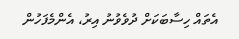އެތައް ހިސާބަކަށް ދުވެވުނު އިރު، އެންމެފަހުން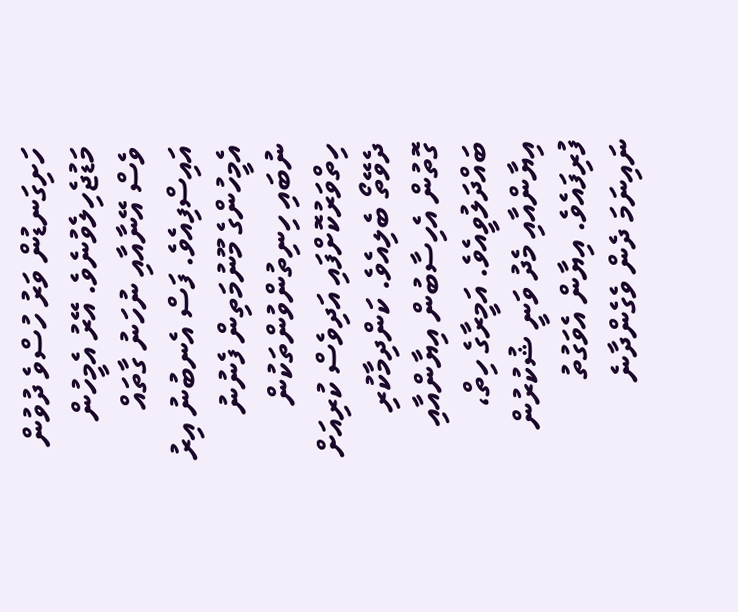ހަށިގަނޑުން ވަރު ހުސްވެ ދުވުން މަޑުޖެހިލެވުނެވެ. އޭރު އެމީހުން ވެސް އޭނާއާއި ނުހަނު ގާތައް  އައިސްފިއެވެ. ފަސް އެނބުނު އިރު އެމީހުންގެ މޫނުމަތިން ފެނުނު ނުބައި ހިނިތުންވުންތަކުން ހިތްވަރުކޮށްފައި އަދިވެސް ކުރިއަށް ދެވޭތޯ ބެލިއެވެ. ކަންދިމާކުރި ގޮތުން އެހިސާބުން އިޔާންއާއި ބައްދަލުވީއެވެ. އަމީރާގެ ހިތް، އިޔާންއާއި މެދު ވަނީ ޝުކުރުން ފުރިފައެވެ. އިޔާން އެވަގުތު ނައިނަމަ ދެން ވެގެންދާނެ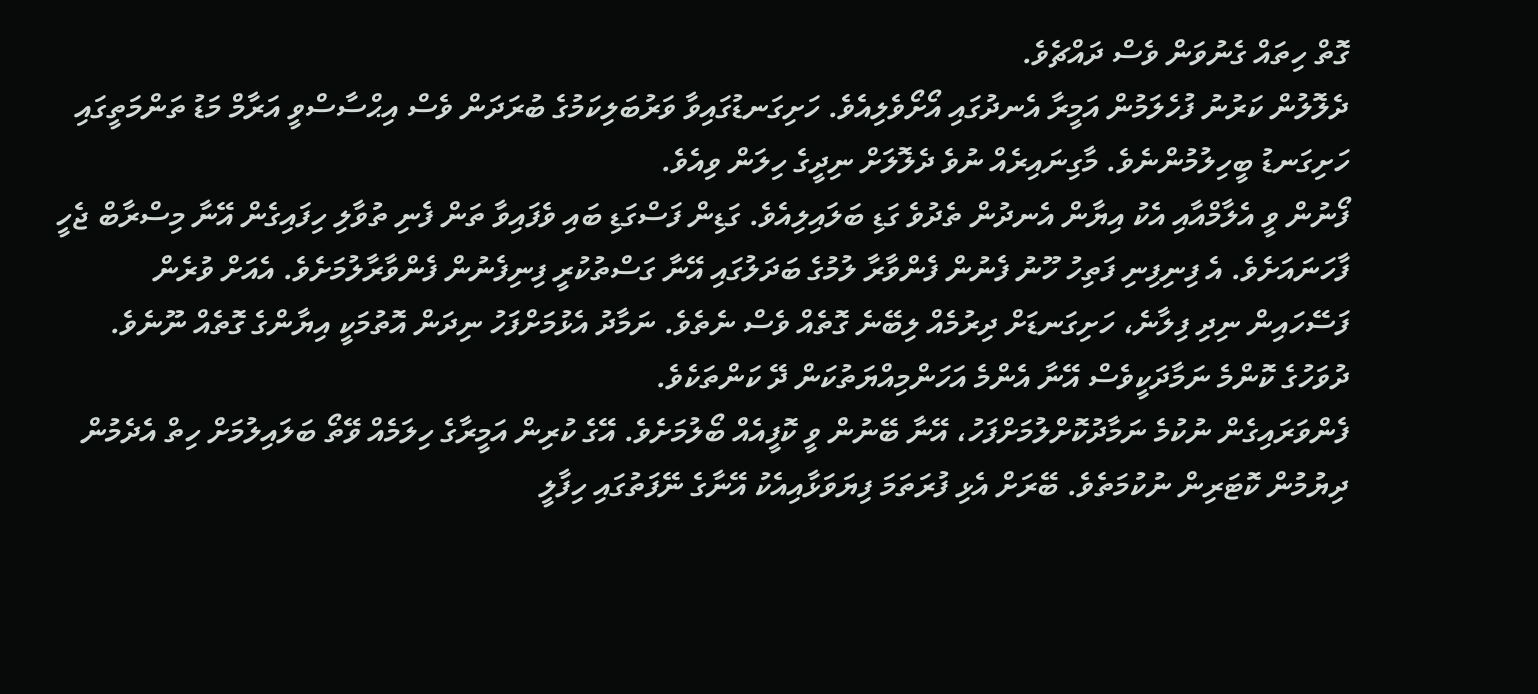ގޮތް ހިތައް ގެނުވަން ވެސް ދައްޗެވެ.
ދެލޮލުން ކަރުނު ފުހެލަމުން އަމީރާ އެނދުގައި އޯށޯވެލިއެވެ. ހަށިގަނޑުގައިވާ ވަރުބަލިކަމުގެ ބުރަދަން ވެސް އިޙްސާސްވީ އަރާމް މަޑު ތަންމަތީގައި ހަށިގަނޑު ބީހިލުމުންނެވެ. މާގިނައިރެއް ނުވެ ދެލޮލަށް ނިދީގެ ހިލަން ވިއެވެ.
ފޯނުން ވީ އެލާމްއާއި އެކު އިޔާން އެނދުން ތެދުވެ ގަޑި ބަލައިލިއެވެ. ގަޑިން ފަސްގަޑި ބައި ވެފައިވާ ތަން ފެނި ތުވާލި ހިފައިގެން އޭނާ މިސްރާބް ޖެހީ ފާހަނައަށެވެ. އެ ފިނިފިނި ފަތިހު ހޫނު ފެނުން ފެންވާރާ ލުމުގެ ބަދަލުގައި އޭނާ ގަސްތުކުރީ ފިނިފެނުން ފެންވާރާލުމަށެވެ. އެއަށް ވުރެން ފަސޭހައިން ނިދި ފިލާނެ، ހަށިގަނޑަށް ދިރުމެއް ލިބޭނެ ގޮތެއް ވެސް ނެތެވެ. ނަމާދު އެޅުމަށްފަހު ނިދަން އޮތުމަކީ އިޔާންގެ ގޮތެއް ނޫނެވެ. ދުވަހުގެ ކޮންމެ ނަމާދަކީވެސް އޭނާ އެންމެ އަހަންމިއްޔަތުކަން ދޭ ކަންތަކެވެ.
ފެންވަރައިގެން ނުކުމެ ނަމާދުކޮށްލުމަށްފަހު، އޭނާ ބޭނުން ވީ ކޮފީއެއް ބޯލުމަށެވެ. އޭގެ ކުރިން އަމީރާގެ ހިލަމެއް ވޭތޯ ބަލައިލުމަށް ހިތް އެދެމުން ދިޔުމުން ކޮޓަރިން ނުކުމަތެވެ. ބޭރަށް އެޅި ފުރަތަމަ ފިޔަވަޅާއިއެކު އޭނާގެ ނޭފަތުގައި ހިފާލީ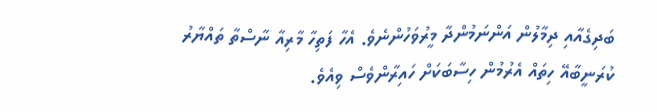ބަދިގެއާއި ދިމާލުން އަންނަމުންދާ މީރުވަހުންނެވެ. އެހާ ފަތިހާ މާރިއާ ނާސްތާ ތައްޔާރު ކުރަނީބާއޭ ހިތައް އެރުމުން ހިސާބަކަށް ހައިރާންވެސް ވިއެވެ.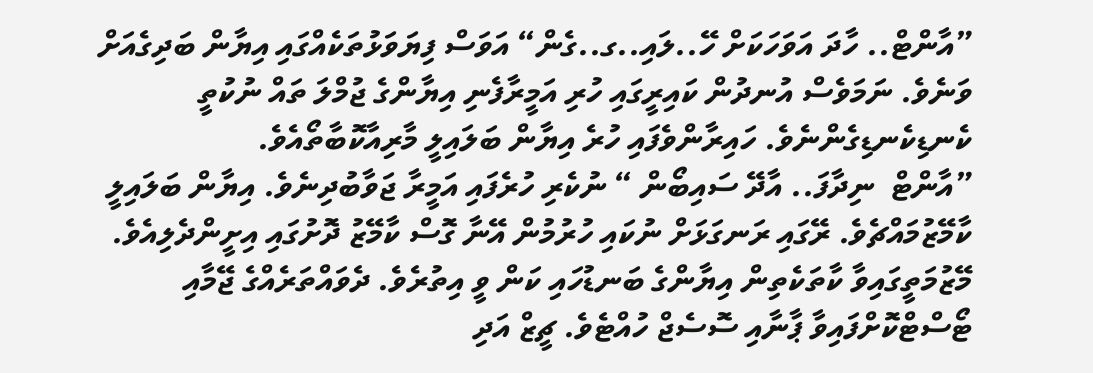”އާންޓް.. ހާދަ އަވަހަކަށް ހޭ..ލައި..ގ..ގެން“ އަވަސް ފިޔަވަޅުތަކެއްގައި އިޔާން ބަދިގެއަށް ވަނެވެ. ނަމަވެސް އުނދުން ކައިރީގައި ހުރި އަމީރާފެނި އިޔާންގެ ޖުމްލަ ތައް ނުކުތީ  ކެނޑިކެނޑިގެންނެވެ. ހައިރާންވެފައި ހުރެ އިޔާން ބަލައިލީ މާރިއާކޮބާތޯއެވެ.
”އާންޓް  ނިދާފަ.. އާދޭ ސައިބޯން “ ނުކެރި ހުރެފައި އަމީރާ ޖަވާބުދިނެވެ. އިޔާން ބަލައިލީ ކާމޭޒުމައްޗެވެ. ރޭގައި ރަނގަޅަށް ނުކައި ހުރުމުން އޭނާ ގޮސް ކާމޭޒު ދޮށުގައި އިށީންދެލިއެވެ.
މޭޒުމަތީގައިވާ ކާތަކެތިން އިޔާންގެ ބަނޑުހައި ކަން ވީ އިތުރެވެ. ދެވައްތަރެއްގެ ޖޭމާއި ޓޯސްޓްކޮށްފައިވާ ޕާނާއި ސޮސެޖް ހުއްޓެވެ. ޗީޒް އަދި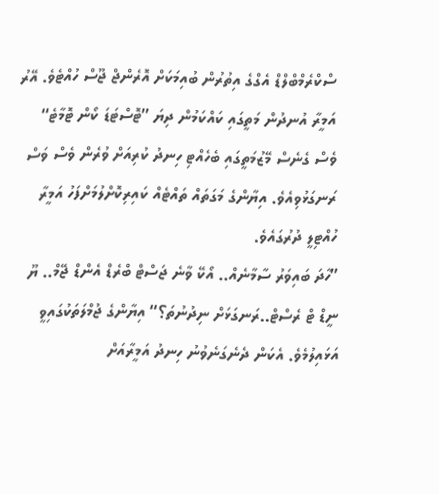ސްކްރެމްބްލްޑް އެގްގެ އިތުރުން ބުއިމަކަށް އޮރެންޖް ޖޫސް ހުއްޓެވެ. އޭރު އަމީރާ އުނދުން މަތީގައި ކައްކަމުން ދިޔަ ”ޓޮސްޓަޑަ ކޯން ޓޮމާޓެ“ ވެސް ގެނެސް މޭޒުމަތީގައި ބެހެއްޓި ހިނދު ކުރިއަށް ވުރެން ވެސް ވަސް ރަނގަޅުވިއެވެ. އިޔާންގެ މަގަތައް ތައްޓެއް ކައިރިކޮށްލުމަށްފަހު އަމީރާ ހުއްޓިލީ ދުރުގައެވެ.
”ހާދަ ބައިވަރު ސާމާނެއް.. އޯކޭ ވާނެ ޖަސްޓް ބްރެޑް އެންޑް ޖޭމް.. ޔޫ ނީޑް ޓް ރެސްޓް..ރަނގަޅަށް ނިދުނުތަ؟“ އިޔާންގެ ޖުމްލަތަކުގައިވީ އަޅައިލުމެވެ. އެކަން ދެނެގަނެވުނު ހިނދު އަމީރާއަށް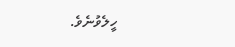ހީލެވުނެވެ.